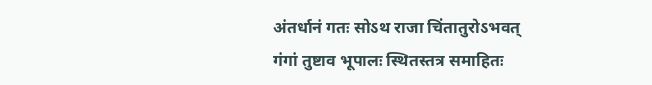अंतर्धानं गतः सोऽथ राजा चिंतातुरोऽभवत्
गंगां तुष्टाव भूपालः स्थितस्तत्र समाहितः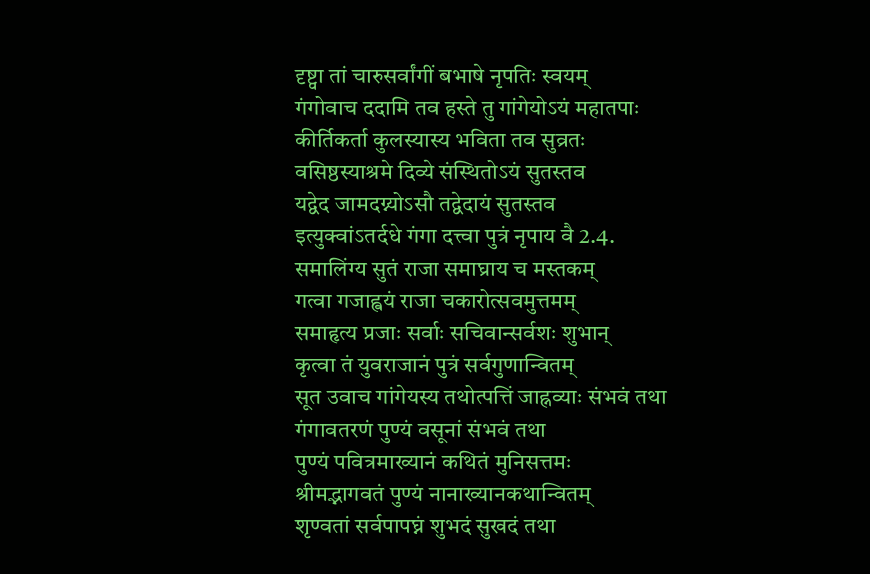दृष्ट्वा तां चारुसर्वांगीं बभाषे नृपतिः स्वयम्
गंगोवाच ददामि तव हस्ते तु गांगेयोऽयं महातपाः
कीर्तिकर्ता कुलस्यास्य भविता तव सुव्रतः
वसिष्ठस्याश्रमे दिव्ये संस्थितोऽयं सुतस्तव
यद्वेद जामदग्न्योऽसौ तद्वेदायं सुतस्तव
इत्युक्वांऽतर्दधे गंगा दत्त्वा पुत्रं नृपाय वै 2.4.
समालिंग्य सुतं राजा समाघ्राय च मस्तकम्
गत्वा गजाह्वयं राजा चकारोत्सवमुत्तमम्
समाहृत्य प्रजाः सर्वाः सचिवान्सर्वशः शुभान्
कृत्वा तं युवराजानं पुत्रं सर्वगुणान्वितम्
सूत उवाच गांगेयस्य तथोत्पत्तिं जाह्नव्याः संभवं तथा
गंगावतरणं पुण्यं वसूनां संभवं तथा
पुण्यं पवित्रमाख्यानं कथितं मुनिसत्तमः
श्रीमद्भागवतं पुण्यं नानाख्यानकथान्वितम्
शृण्वतां सर्वपापघ्नं शुभदं सुखदं तथा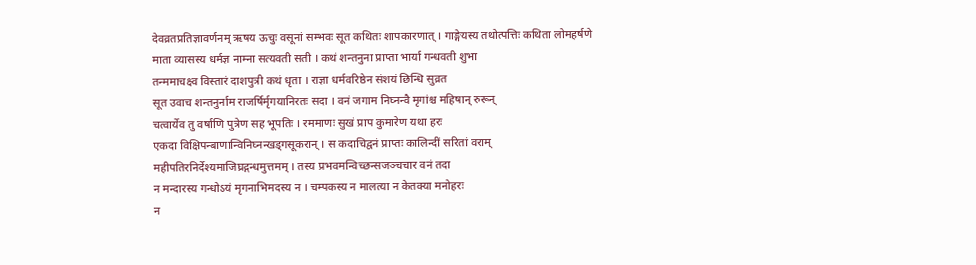देवव्रतप्रतिज्ञावर्णनम् ऋषय ऊचुः वसूनां सम्भवः सूत कथितः शापकारणात् । गाङ्गेयस्य तथोत्पत्तिः कथिता लोमहर्षणे
माता व्यासस्य धर्मज्ञ नाम्ना सत्यवती सती । कथं शन्तनुना प्राप्ता भार्या गन्धवती शुभा
तन्ममाचक्ष्व विस्तारं दाशपुत्री कथं धृता । राज्ञा धर्मवरिष्ठेन संशयं छिन्धि सुव्रत
सूत उवाच शन्तनुर्नाम राजर्षिर्मृगयानिरतः सदा । वनं जगाम निघ्नन्वै मृगांश्च महिषान् रुरून्
चत्वार्येव तु वर्षाणि पुत्रेण सह भूपतिः । रममाणः सुखं प्राप कुमारेण यथा हरः
एकदा विक्षिपन्बाणान्विनिघ्नन्खड्गसूकरान् । स कदाचिद्वनं प्राप्तः कालिन्दीं सरितां वराम्
महीपतिरनिर्देश्यमाजिघ्रद्गन्धमुत्तमम् । तस्य प्रभवमन्विच्छन्सजञ्चचार वनं तदा
न मन्दारस्य गन्धोऽयं मृगनाभिमदस्य न । चम्पकस्य न मालत्या न केतक्या मनोहरः
न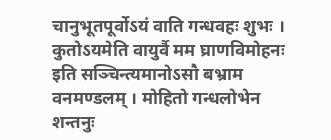चानुभूतपूर्वोऽयं वाति गन्धवहः शुभः । कुतोऽयमेति वायुर्वै मम घ्राणविमोहनः
इति सञ्चिन्त्यमानोऽसौ बभ्राम वनमण्डलम् । मोहितो गन्धलोभेन शन्तनुः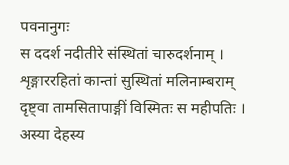पवनानुगः
स ददर्श नदीतीरे संस्थितां चारुदर्शनाम् । शृङ्गाररहितां कान्तां सुस्थितां मलिनाम्बराम्
दृष्ट्वा तामसितापाङ्गीं विस्मितः स महीपतिः । अस्या देहस्य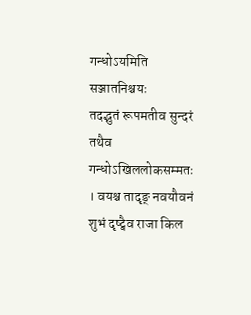गन्धोऽयमिति सञ्जातनिश्चयः
तदद्भुतं रूपमतीव सुन्दरं तथैव गन्धोऽखिललोकसम्मतः । वयश्च तादृङ् नवयौवनं शुभं दृष्ट्वैव राजा किल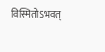विस्मितोऽभवत्